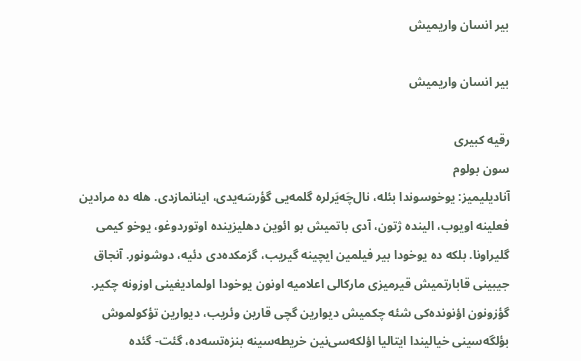بیر انسان واریمیش

بیر انسان واریمیش

رقیه کبیری
سون بولوم
آنادیلیمیز: یوخوسوندا بئله، نال‌چَه‌یَرلره گلمه‌یی گؤرسَه‌یدی، اینانمازدی. هله ده مرادین فعلینه اویوب، الینده ژتون، آدی باتمیش بو ائوین دهلیزینده اوتوردوغو، یوخو کیمی گلیراونا. بلکه ده یوخودا بیر فیلمین ایچینه گیریب، گزمکده‌دی دئیه، دوشونور. آنجاق جیبینی قابارتمیش قیرمیزی مارکالی اعلامیه اونون یوخودا اولمادیغینی اوزونه چکیر.
گؤزونون اؤنونده‌کی شئه چکمیش دیوارین گچی قارین وئریب، دیوارین تؤکولموش بؤلگه‌سینی خیالیندا ایتالیا اؤلکه‌سی‌نین خریطه‌سینه بنزه‌تسه‌ده، گئت- گئده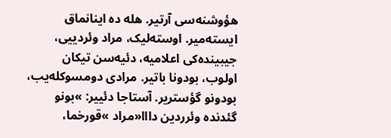هؤوشنه‌سی آرتیر. هله ده اینانماق ایسته‌میر. اوسته‌لیک، مراد وئردییی، جیبینده‌کی اعلامیه، دئیه‌سن تیکان اولوب، بودونا باتیر. مرادی دومسوکله‌یب، بودونو گؤستریر. آستاجا دئییر: »بونو گئدنده وئرردین دااا«مراد »قورخما،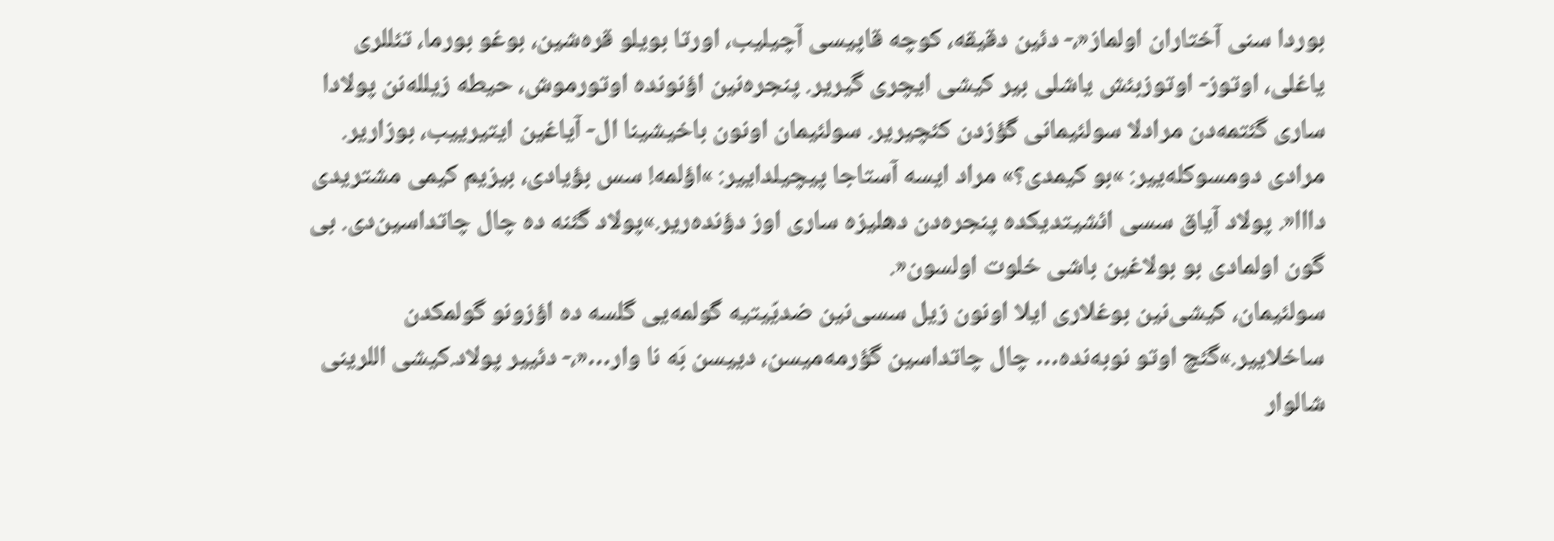بوردا سنی آختاران اولماز«،- دئین دقیقه، کوچه قاپیسی آچیلیب، اورتا بویلو قره‌شین، بوغو بورما، تئللری یاغلی، اوتوز- اوتوزبئش یاشلی بیر کیشی ایچری گیریر. پنجره‌نین اؤنونده اوتورموش، حیطه زیلله‌نن پولادا ساری گئتمه‌دن مرادلا سولئیمانی گؤزدن کئچیریر. سولئیمان اونون باخیشینا ال- آیاغین ایتیرییب، بوزاریر. مرادی دومسوکله‌ییر: »بو کیمدی؟» مراد ایسه آستاجا پیچیلداییر: »اؤلمه! سس بؤیادی، بیزیم کیمی مشتریدی دااا«. پولاد آیاق سسی ائشیتدیکده پنجره‌دن دهلیزه ساری اوز دؤنده‌ریر.»پولاد گئنه ده چال چاتداسین‌دی. بی گون اولمادی بو بولاغین باشی خلوت اولسون«.
سولئیمان، کیشی‌نین بوغلاری ‌ایلا اونون زیل سسی‌نین ضدیّیتیه گولمه‌یی گلسه‌ ده اؤزونو گولمکدن ساخلاییر.»گئچ اوتو نوبه‌نده… چال چاتداسین گؤرمه‌میسن، دییسن بَه نا وار…«،- دئییر پولاد.کیشی اللرینی شالوار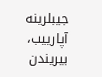جیبلرینه آپارییب، بیریندن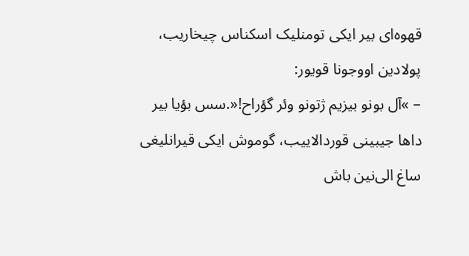قهوه‌ای بیر ایکی تومنلیک اسکناس چیخاریب، پولادین اووجونا قویور:
– »آل بونو بیزیم ژتونو وئر گؤراح!«.سس بؤیا بیر داها جیبینی قوردالاییب، گوموش ایکی قیرانلیغی ساغ الی‌نین باش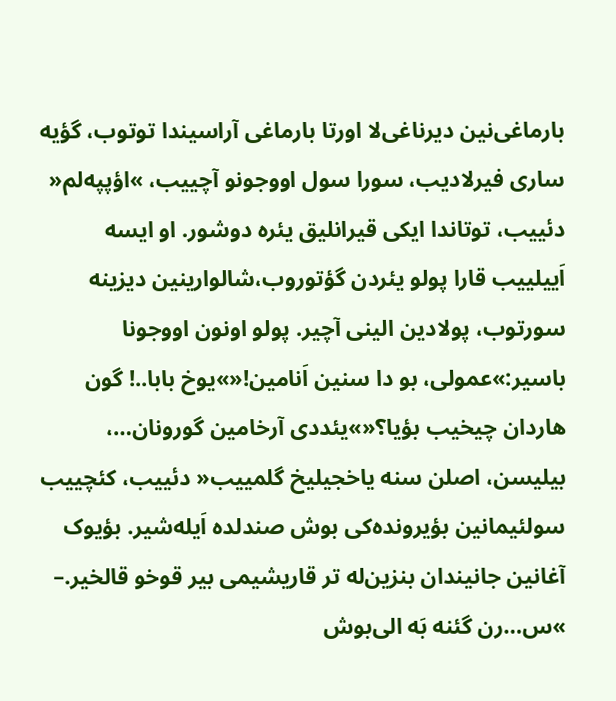بارماغی‌نین دیرناغی‌لا اورتا بارماغی آراسیندا توتوب، گؤیه ساری فیرلادیب، سورا سول اووجونو آچییب، »اؤپپه‌لم« دئییب، توتاندا ایکی قیرانلیق یئره دوشور. او ایسه اَییلییب قارا پولو یئردن گؤتوروب،شالوارینین دیزینه سورتوب، پولادین الینی آچیر. پولو اونون اووجونا باسیر:»عمولی، بو دا سنین اَنامین!«»یوخ بابا..! گون هاردان چیخیب بؤیا؟«»یئددی آرخامین گورونان…، بیلیسن، اصلن سنه یاخجیلیخ گلمییب« دئییب، کئچییب سولئیمانین بؤیرونده‌کی بوش صندلده اَیله‌شیر. بؤیوک آغانین جانیندان بنزین‌له تر قاریشیمی بیر قوخو قالخیر.– »س…رن گئنه بَه الی‌بوش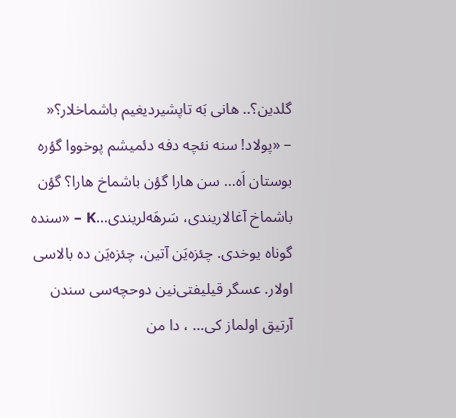گلدین؟.. هانی بَه تاپشیردیغیم باشماخلار؟«
– «پولاد! سنه نئچه دفه دئمیشم پوخووا گؤره بوستان اَه… سن هارا گؤن باشماخ هارا؟ گؤن باشماخ آغالاریندی، سَرهَه‌لریندی…K – «سنده گوناه یوخدی. چئزه‌یَن آتین، چئزه‌یَن ده بالاسی اولار. عسگر قیلیفتی‌نین دوحچه‌سی سندن آرتیق اولماز کی… ، دا من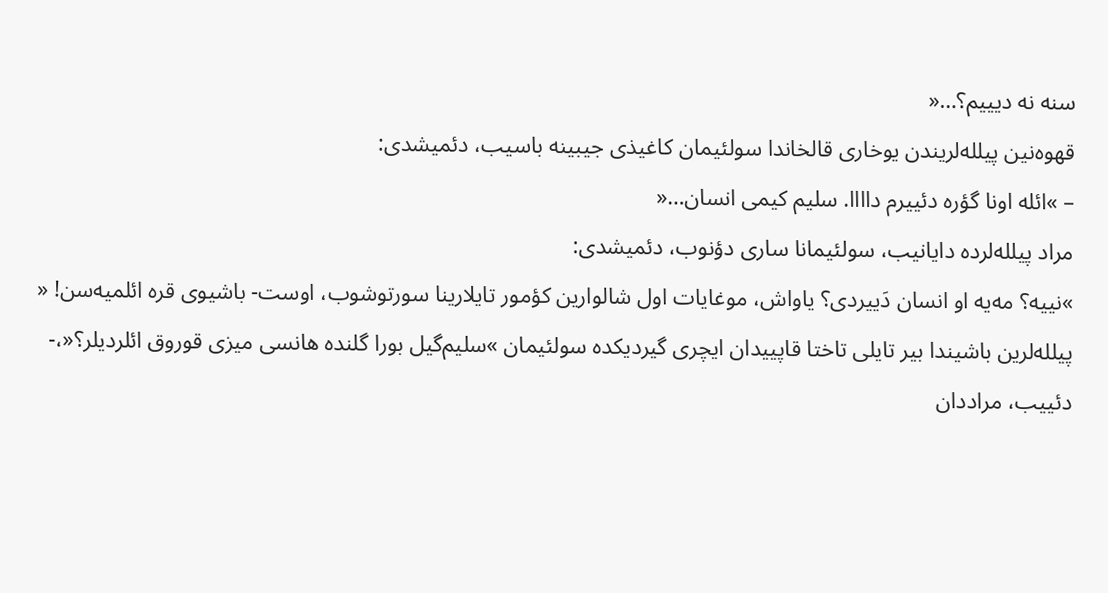سنه نه دیییم؟…«
قهوه‌نین پیلله‌لریندن یوخاری قالخاندا سولئیمان کاغیذی جیبینه باسیب، دئمیشدی:
– »ائله اونا گؤره دئییرم داااا. سلیم کیمی انسان…«
مراد پیلله‌لرده دایانیب، سولئیمانا ساری دؤنوب، دئمیشدی:
»نییه؟ مه‌یه او انسان دَییردی؟ یاواش، موغایات اول شالوارین کؤمور تایلارینا سورتوشوب، اوست- باشیوی قره ائلمیه‌سن! «
پیلله‌لرین باشیندا بیر تایلی تاختا قاپییدان ایچری گیردیکده سولئیمان »سلیم‌گیل بورا گلنده هانسی میزی قوروق ائلردیلر؟«،- دئییب، مراددان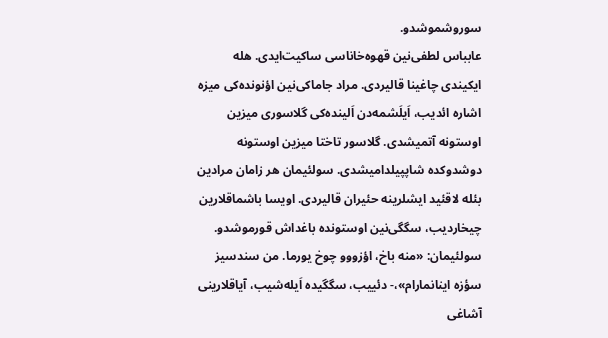سوروشموشدو.
عابباس لطفی‌نین قهوه‌خاناسی ساکیت‌ایدی. هله ایکیندی چاغینا قالیردی. مراد جاماکی‌نین اؤنونده‌کی میزه اشاره ائدیب، اَیلَشمه‌دن اَلینده‌کی گلاسوری میزین اوستونه آتمیشدی. گلاسور تاختا میزین اوستونه دوشدوکده شاپپیلدامیشدی. سولئیمان هر زامان مرادین بئله لاقئید ایشلرینه حئیران قالیردی. اویسا باشماقلارین چیخاردیب، سگگی‌نین اوستونده باغداش قورموشدو. سولئیمان: «منه باخ، اؤزووو چوخ یورما. من سندسیز سؤزه اینانمارام»،- دئییب، سگگیده اَیله‌شیب، آیاقلارینی آشاغی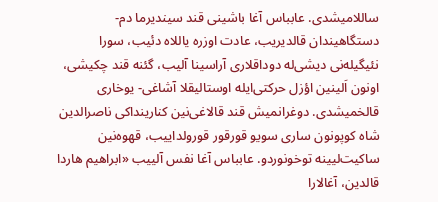ساللامیشدی. عابباس آغا باشینی قند سیندیرما دم- دستگاهیندان قالدیریب، عادت اوزره‌ یاللاه دئیب، سورا نئیگیله‌نی دیشی‌له دوداقلاری آراسینا آلیب، گئنه قند چکیشی، اونون اَلینین اؤزل حرکتی‌ایله اوستالیقلا آشاغی- یوخاری قالخمیشدی. دوغرانمیش قند قالاغی‌نین کنارینداکی ناصرالدین شاه کوپونون ساری سویو قورقور قورولداییب، قهوه‌نین ساکیت‌لیینه توخونوردو. عابباس آغا نفس آلییب «ابراهیم هاردا قالدین، آغالارا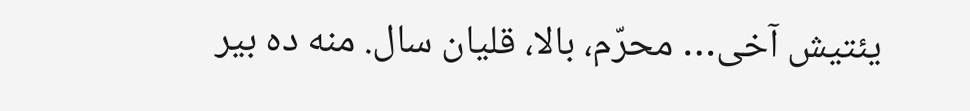یئتیش آخی… محرّم، بالا، قلیان سال. منه ده بیر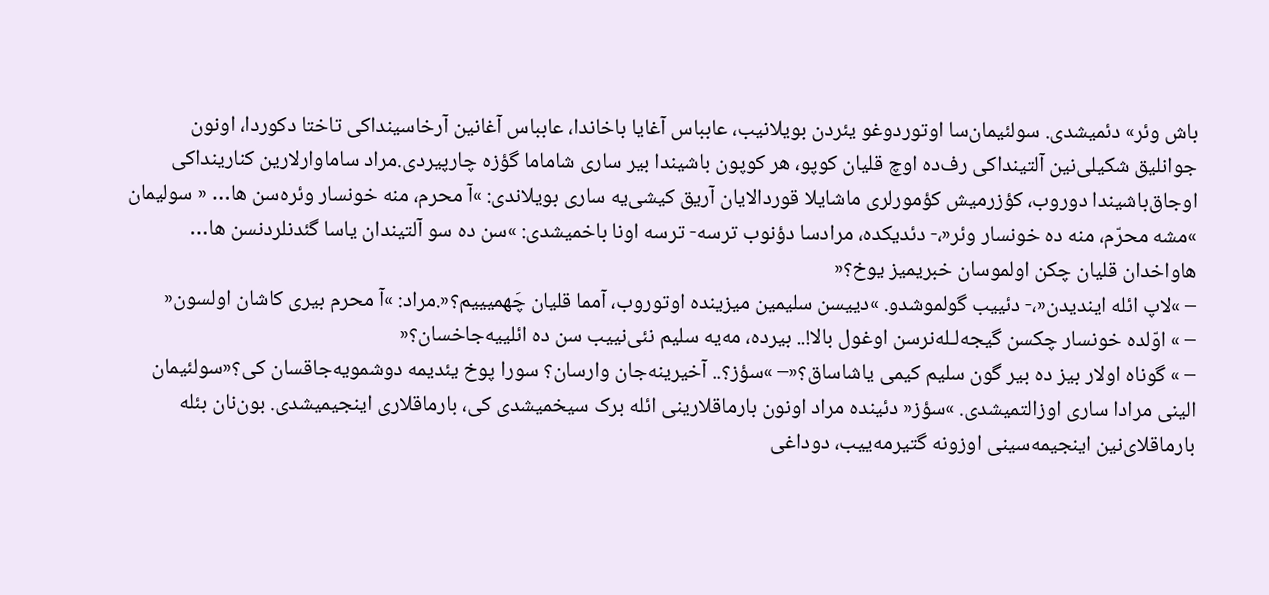باش وئر» دئمیشدی. سولئیمان‌سا اوتوردوغو یئردن بویلانیب، عابباس آغا‌یا باخاندا، عابباس آغانین آرخاسینداکی تاختا دکوردا، اونون جوانلیق شکیلی‌نین آلتینداکی رف‌ده اوچ قلیان کوپو، هر کوپون باشیندا بیر ساری شاماما گؤزه چارپیردی.مراد ساماوارلارین کنارینداکی اوجاق‌باشیندا دوروب، کؤزرمیش کؤمورلری ماشایلا قوردالایان آریق کیشی‌یه ساری بویلاندی: »آ محرم، منه خونسار وئره‌سن ها… « سولیمان »مشه محرّم، منه ده خونسار وئر«،- دئدیکده، مرادسا دؤنوب ترسه- ترسه اونا باخمیشدی: »سن ده سو آلتیندان یاسا گئدنلردنسن ها… هاواخدان قلیان چکن اولموسان خبریمیز یوخ؟«
– »لاپ ائله ایندیدن«،- دئییب گولموشدو. »دییسن سلیمین میزینده اوتوروب، آمما قلیان چَهمیییم؟«.مراد: »آ محرم بیری کاشان اولسون«
– » اوّلده خونسار چکسن گیجه‌لـله‌نرسن اوغول بالا!.. بیرده، مه‌یه سلیم نئی‌نییب سن ده ائلییه‌جاخسان؟«
– » گوناه اولار بیز ده بیر گون سلیم کیمی یاشاساق؟«– »سؤز؟.. آخیرینه‌جان وارسان؟ سورا پوخ یئدیمه دوشمویه‌جاقسان کی؟«سولئیمان الینی مرادا ساری اوزالتمیشدی. »سؤز« دئینده مراد اونون بارماقلارینی ائله برک سیخمیشدی کی، بارماقلاری اینجیمیشدی. بون‌نان بئله بارماقلای‌نین اینجیمه‌سینی اوزونه گتیرمه‌ییب، دوداغی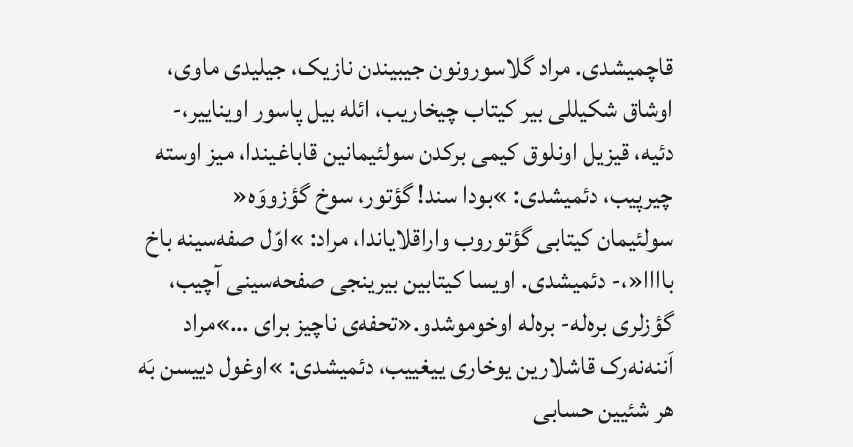قاچمیشدی. مراد گلاسورونون جیبیندن نازیک، جیلیدی ماوی، اوشاق شکیللی بیر کیتاب چیخاریب، ائله بیل پاسور اویناییر،- دئیه، قیزیل اونلوق کیمی برکدن سولئیمانین قاباغیندا، میز اوسته چیرپیب، دئمیشدی: »بودا سند! گؤتور، سوخ گؤزووَه«
سولئیمان کیتابی گؤتوروب واراقلایاندا، مراد: »اوّل صفه‌سینه باخ باااا«،- دئمیشدی. اویسا کیتابین بیرینجی صفحه‌سینی آچیب، گؤزلری بره‌له- بره‌له اوخوموشدو.«تحفه‌ی ناچیز برای …»مراد اَننه‌نه‌رک قاشلارین یوخاری ییغییب، دئمیشدی: »اوغول دییسن بَه هر شئیین حسابی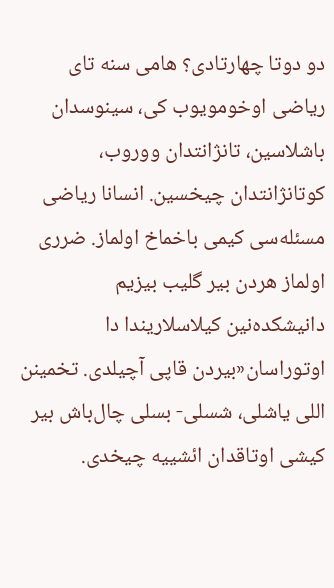دو دوتا چهارتادی؟ هامی سنه تای ریاضی اوخومویوب کی، سینوسدان باشلاسین، تانژانتدان ووروب، کوتانژانتدان چیخسین. انسانا ریاضی مسئله‌سی کیمی باخماخ اولماز. ضرری اولماز هردن بیر گلیب بیزیم دانیشکده‌نین کیلاسلاریندا دا اوتوراسان«بیردن قاپی آچیلدی. تخمینن اللی یاشلی، شسلی- بسلی چال‌باش بیر کیشی اوتاقدان ائشییه چیخدی.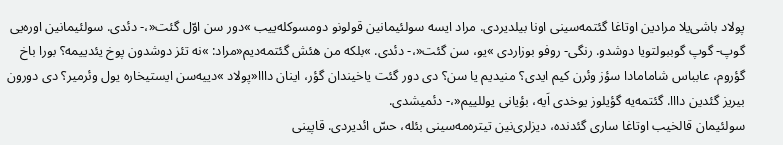پولاد باشی‌یلا مرادین اوتاغا گئتمه‌سینی اونا بیلدیردی. مراد ایسه سولئیمانین قولونو دومسوکله‌ییب »دور سن اوّل گئت«،- دئدی. سولئیمانین اوره‌یی گوپ- گوپ گوببولتویا دوشدو. رنگی- روفو بوزاردی »یو، سن گئت«،- دئدی. »بلکه من هئش گئتمه‌دیم«مراد: »نه تئز دوشدون پوخ یئدییمه؟ بورا باخ گؤروم، عابباس شامامادا سؤز وئرن کیم ایدی؟ منیدیم یا سن؟ دی دور گئت یاخیندان گؤر، اینان دااا«پولاد »دییه‌سن ایستیخاره یول وئرمیر؟ دی دورون بیریز گئدین دااا. گئتمه‌یه گؤیلوز یوخدی اَیه، بؤیانی یوللییم«،- دئمیشدی.
سولئیمان قالخیب اوتاغا ساری گئدنده، دیزلری‌نین تیتره‌مه‌سینی بئله، حسّ ائدیردی. قاپینی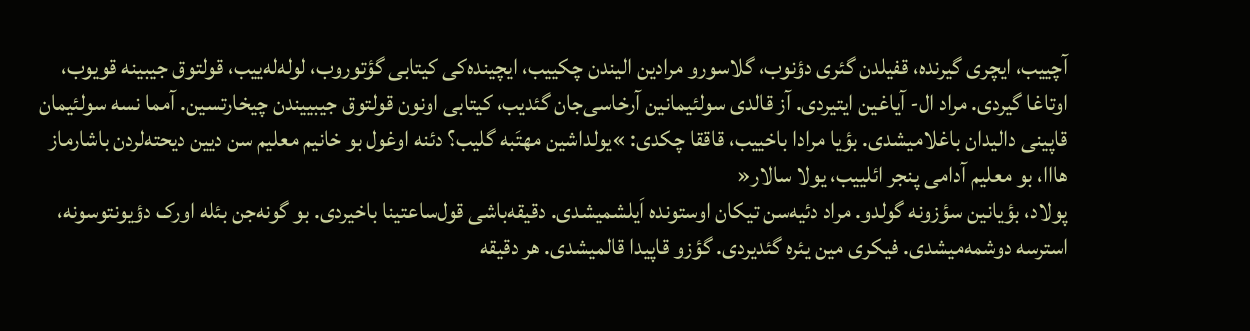آچییب، ایچری گیرنده، قفیلدن گئری دؤنوب، گلاسورو مرادین الیندن چکییب، ایچینده‌کی کیتابی گؤتوروب، لوله‌له‌‌ییب، قولتوق جیبینه قویوب، اوتاغا گیردی. مراد ال- آیاغین ایتیردی. آز قالدی سولئیمانین آرخاسی‌جان گئدیب، کیتابی اونون قولتوق جیبییندن چیخارتسین. آمما نسه سولئیمان قاپینی دالیدان باغلامیشدی. بؤیا مرادا باخییب، قاققا چکدی: »یولداشین مهتَبه گلیب؟ دئنه اوغول بو خانیم معلیم سن دیین دیحته‌لردن باشارماز هااا، بو معلیم آدامی پنجر ائلییب، یولا سالار«
پولاد، بؤیانین سؤزونه گولدو. مراد دئیه‌سن تیکان اوستونده اَیلشمیشدی. دقیقه‌باشی قول‌ساعتینا باخیردی. بو گونه‌جن بئله اورک دؤیونتوسونه، استرسه دوشمه‌میشدی. فیکری مین یئره گئدیردی. گؤزو قاپیدا قالمیشدی. هر دقیقه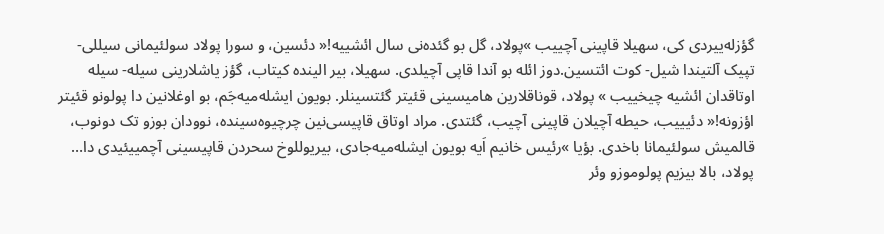گؤزله‌ییردی کی، سهیلا قاپینی آچییب »پولاد، گل بو گئده‌نی سال ائشییه!« دئسین، و سورا پولاد سولئیمانی سیللی- تپیک آلتیندا شیل- کوت ائتسین.دوز ائله بو آندا قاپی آچیلدی. سهیلا، بیر الینده کیتاب، گؤز یاشلارینی سیله- سیله اوتاقدان ائشیه چیخییب » پولاد، قوناقلارین هامیسینی قئیتر گئتسینلر. بویون ایشله‌میه‌جَم، بو اوغلانین دا پولونو قئیتر اؤزونه!« دئیییب، حیطه آچیلان قاپینی آچیب، گئتدی. مراد اوتاق قاپیسی‌نین چرچیوه‌سینده، نوودان بوزو تک دونوب، قالمیش سولئیمانا باخدی. بؤیا »رئیس خانیم اَیه بویون ایشله‌میه‌جادی، بیریوللوخ سحردن قاپیسینی آچمییئیدی دا… پولاد، بالا بیزیم پولوموزو وئر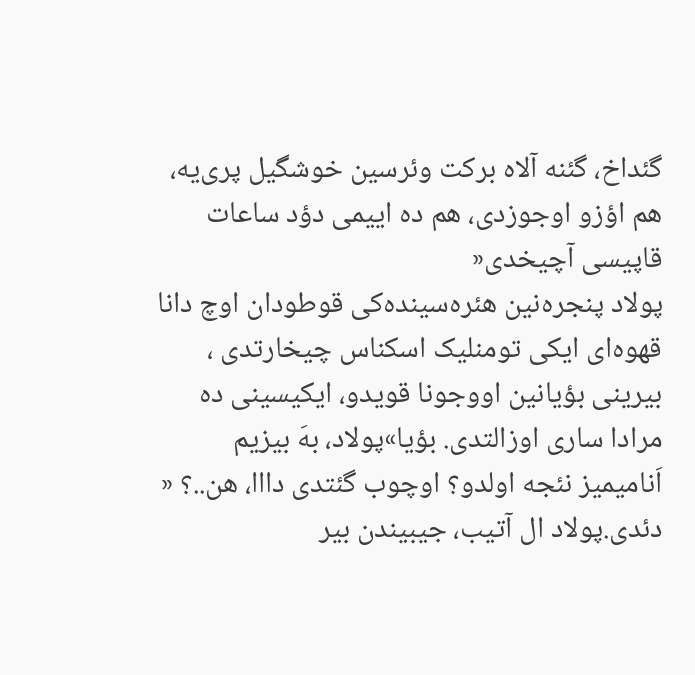گئداخ، گئنه آلاه برکت وئرسین خوشگیل پری‌یه، هم اؤزو اوجوزدی، هم ده اییمی دؤد ساعات قاپیسی آچیخدی«
پولاد پنجره‌نین هئره‌سینده‌کی قوطودان اوچ دانا قهوه‌ای ایکی تومنلیک اسکناس چیخارتدی ، بیرینی بؤیانین اووجونا قویدو، ایکیسینی ده مرادا ساری اوزالتدی. بؤیا»پولاد، بهَ بیزیم اَنامیمیز نئجه اولدو؟ اوچوب گئتدی دااا، هن..؟ « دئدی.پولاد ال آتیب، جیبیندن بیر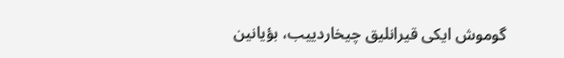گوموش ایکی قیرانلیق چیخاردییب، بؤیانین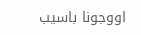اووجونا باسیب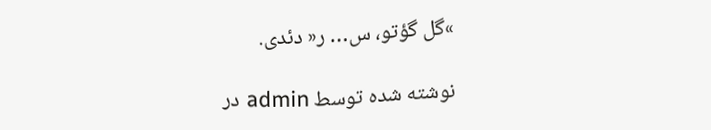»گل گؤتو، س… ر« دئدی.

نوشته شده توسط admin در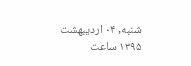شنبه, ۰۴ اردیبهشت ۱۳۹۵ ساعت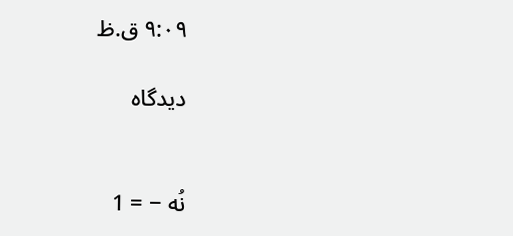۹:۰۹ ق.ظ

دیدگاه


نُه − = 1